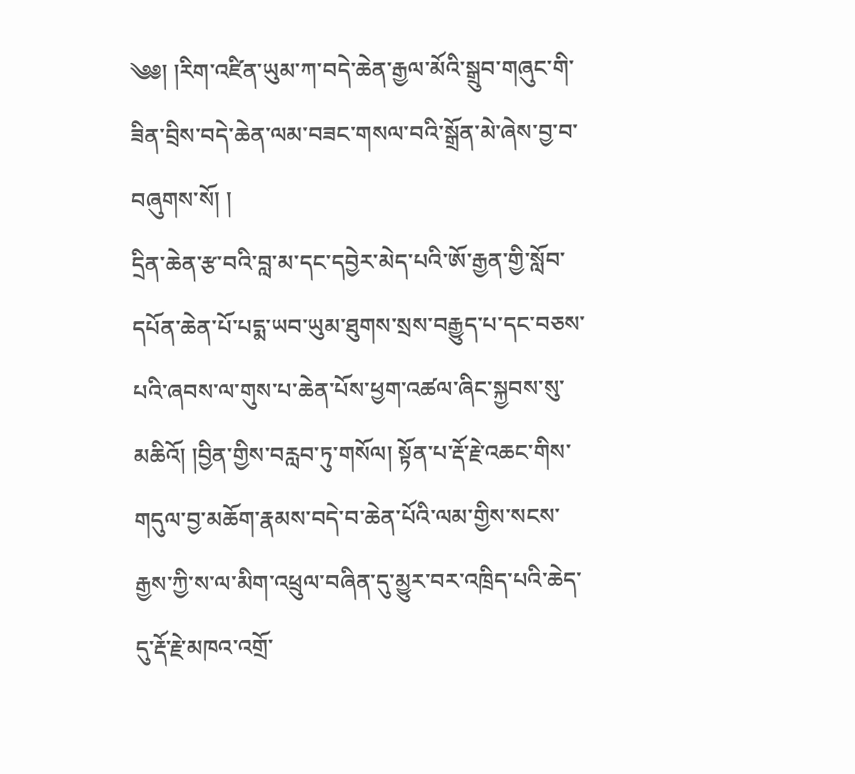༄༅། །རིག་འཛིན་ཡུམ་ཀ་བདེ་ཆེན་རྒྱལ་མོའི་སྒྲུབ་གཞུང་གི་ཟིན་བྲིས་བདེ་ཆེན་ལམ་བཟང་གསལ་བའི་སྒྲོན་མེ་ཞེས་བྱ་བ་བཞུགས་སོ། །
དྲིན་ཆེན་རྩ་བའི་བླ་མ་དང་དབྱེར་མེད་པའི་ཨོ་རྒྱན་གྱི་སློབ་དཔོན་ཆེན་པོ་པདྨ་ཡབ་ཡུམ་ཐུགས་སྲས་བརྒྱུད་པ་དང་བཅས་པའི་ཞབས་ལ་གུས་པ་ཆེན་པོས་ཕྱག་འཚལ་ཞིང་སྐྱབས་སུ་མཆིའོ། །བྱིན་གྱིས་བརླབ་ཏུ་གསོལ། སྟོན་པ་རྡོ་རྗེ་འཆང་གིས་གདུལ་བྱ་མཆོག་རྣམས་བདེ་བ་ཆེན་པོའི་ལམ་གྱིས་སངས་རྒྱས་ཀྱི་ས་ལ་མིག་འཕྲུལ་བཞིན་དུ་མྱུར་བར་འཁྲིད་པའི་ཆེད་དུ་རྡོ་རྗེ་མཁའ་འགྲོ་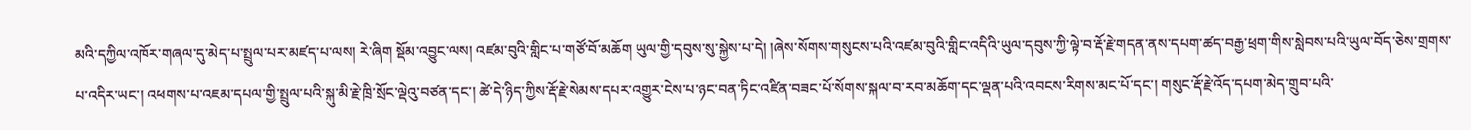མའི་དཀྱིལ་འཁོར་གཞལ་དུ་མེད་པ་སྤྲུལ་པར་མཛད་པ་ལས། རེ་ཞིག སྡོམ་འབྱུང་ལས། འཛམ་བུའི་གླིང་པ་གཙོ་བོ་མཆོག ཡུལ་གྱི་དབུས་སུ་སྐྱེས་པ་དེ། །ཞེས་སོགས་གསུངས་པའི་འཛམ་བུའི་གླིང་འདིའི་ཡུལ་དབུས་ཀྱི་ལྟེ་བ་རྡོ་རྗེ་གདན་ནས་དཔག་ཚད་བརྒྱ་ཕྲག་གིས་སླེབས་པའི་ཡུལ་བོད་ཅེས་གྲགས་པ་འདིར་ཡང་། འཕགས་པ་འཇམ་དཔལ་གྱི་སྤྲུལ་པའི་སྐུ་མི་རྗེ་ཁྲི་སྲོང་ལྡེའུ་བཙན་དང་། ཚེ་དེ་ཉིད་ཀྱིས་རྡོ་རྗེ་སེམས་དཔར་འགྱུར་ངེས་པ་ཉང་བན་ཏིང་འཛིན་བཟང་པོ་སོགས་སྐལ་བ་རབ་མཆོག་དང་ལྡན་པའི་འབངས་རིགས་མང་པོ་དང་། གསུང་རྡོ་རྗེ་འོད་དཔག་མེད་གྲུབ་པའི་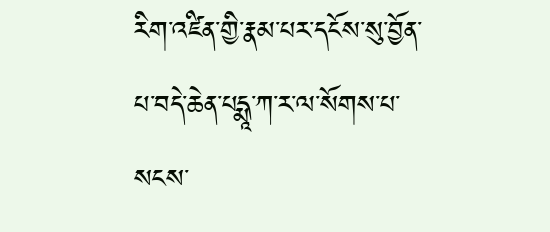རིག་འཛིན་གྱི་རྣམ་པར་དངོས་སུ་བྱོན་པ་བདེ་ཆེན་པདྨཱ་ཀ་ར་ལ་སོགས་པ་སངས་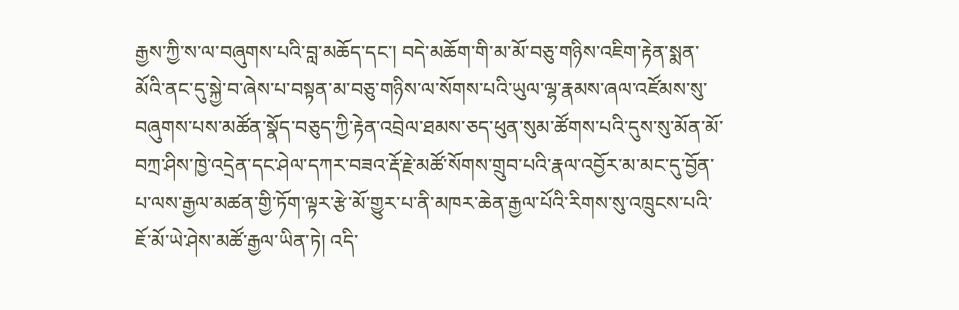རྒྱས་ཀྱི་ས་ལ་བཞུགས་པའི་བླ་མཆོད་དང་། བདེ་མཆོག་གི་མ་མོ་བཅུ་གཉིས་འཇིག་རྟེན་སྨན་མོའི་ནང་དུ་སྐྱེ་བ་ཞེས་པ་བསྟན་མ་བཅུ་གཉིས་ལ་སོགས་པའི་ཡུལ་ལྷ་རྣམས་ཞལ་འཛོམས་སུ་བཞུགས་པས་མཚོན་སྣོད་བཅུད་ཀྱི་རྟེན་འབྲེལ་ཐམས་ཅད་ཕུན་སུམ་ཚོགས་པའི་དུས་སུ་མོན་མོ་བཀྲ་ཤིས་ཁྱེ་འདྲེན་དང་ཤེལ་དཀར་བཟའ་རྡོ་རྗེ་མཚོ་སོགས་གྲུབ་པའི་རྣལ་འབྱོར་མ་མང་དུ་བྱོན་པ་ལས་རྒྱལ་མཚན་གྱི་ཏོག་ལྟར་རྩེ་མོ་གྱུར་པ་ནི་མཁར་ཆེན་རྒྱལ་པོའི་རིགས་སུ་འཁྲུངས་པའི་ཇོ་མོ་ཡེ་ཤེས་མཚོ་རྒྱལ་ཡིན་ཏེ། འདི་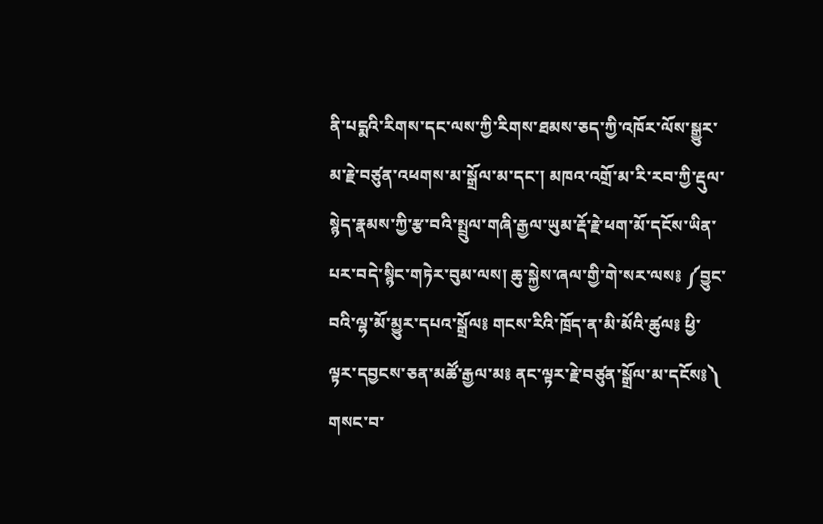ནི་པདྨའི་རིགས་དང་ལས་ཀྱི་རིགས་ཐམས་ཅད་ཀྱི་འཁོར་ལོས་སྒྱུར་མ་རྗེ་བཙུན་འཕགས་མ་སྒྲོལ་མ་དང་། མཁའ་འགྲོ་མ་རི་རབ་ཀྱི་རྡུལ་སྙེད་རྣམས་ཀྱི་རྩ་བའི་སྤྲུལ་གཞི་རྒྱལ་ཡུམ་རྡོ་རྗེ་ཕག་མོ་དངོས་ཡིན་པར་བདེ་སྙིང་གཏེར་བུམ་ལས། ཆུ་སྐྱེས་ཞལ་གྱི་གེ་སར་ལས༔ ༼བྱུང་བའི་ལྷ་མོ་མྱུར་དཔའ་སྒྲོལ༔ གངས་རིའི་ཁྲོད་ན་མི་མོའི་ཚུལ༔ ཕྱི་ལྟར་དབྱངས་ཅན་མཚོ་རྒྱལ་མ༔ ནང་ལྟར་རྗེ་བཙུན་སྒྲོལ་མ་དངོས༔༽ གསང་བ་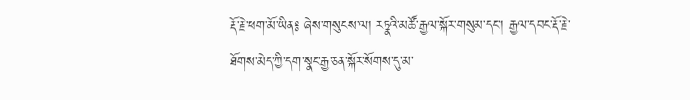རྡོ་རྗེ་ཕག་མོ་ཡིན༔ ཞེས་གསུངས་ལ། རཏྣའི་མཚོ་རྒྱལ་སྐོར་གསུམ་དང་། རྒྱལ་དབང་རྡོ་རྗེ་ཐོགས་མེད་ཀྱི་དག་སྣང་རྒྱ་ཅན་སྐོར་སོགས་དུ་མ་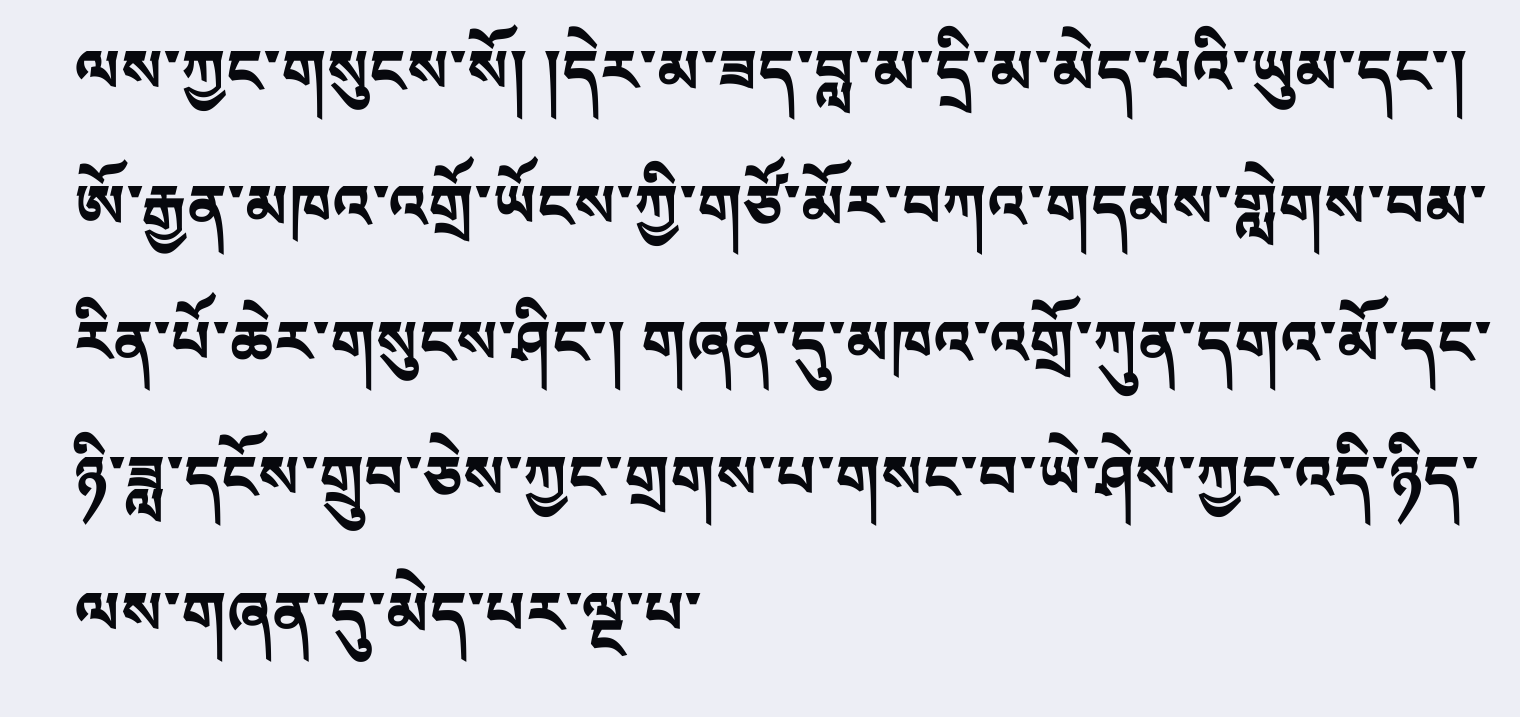ལས་ཀྱང་གསུངས་སོ། །དེར་མ་ཟད་བླ་མ་དྲི་མ་མེད་པའི་ཡུམ་དང་། ཨོ་རྒྱན་མཁའ་འགྲོ་ཡོངས་ཀྱི་གཙོ་མོར་བཀའ་གདམས་གླེགས་བམ་རིན་པོ་ཆེར་གསུངས་ཤིང་། གཞན་དུ་མཁའ་འགྲོ་ཀུན་དགའ་མོ་དང་ཉི་ཟླ་དངོས་གྲུབ་ཅེས་ཀྱང་གྲགས་པ་གསང་བ་ཡེ་ཤེས་ཀྱང་འདི་ཉིད་ལས་གཞན་དུ་མེད་པར་ལྔ་པ་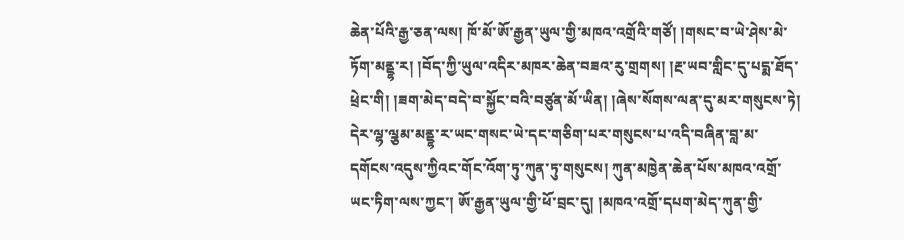ཆེན་པོའི་རྒྱ་ཅན་ལས། ཁོ་མོ་ཨོ་རྒྱན་ཡུལ་གྱི་མཁའ་འགྲོའི་གཙོ། །གསང་བ་ཡེ་ཤེས་མེ་ཏོག་མནྡྷ་ར། །བོད་ཀྱི་ཡུལ་འདིར་མཁར་ཆེན་བཟའ་རུ་གྲགས། །རྔ་ཡབ་གླིང་དུ་པདྨ་ཐོད་ཕྲེང་གི། །ཟག་མེད་བདེ་བ་སྐྱོང་བའི་བཙུན་མོ་ཡིན། །ཞེས་སོགས་ལན་དུ་མར་གསུངས་ཏེ། དེར་ལྷ་ལྕམ་མནྡྷ་ར་ཡང་གསང་ཡེ་དང་གཅིག་པར་གསུངས་པ་འདི་བཞིན་བླ་མ་དགོངས་འདུས་ཀྱིའང་གོང་འོག་ཏུ་ཀུན་ཏུ་གསུངས། ཀུན་མཁྱེན་ཆེན་པོས་མཁའ་འགྲོ་ཡང་ཏིག་ལས་ཀྱང་། ཨོ་རྒྱན་ཡུལ་གྱི་ཕོ་བྲང་དུ། །མཁའ་འགྲོ་དཔག་མེད་ཀུན་གྱི་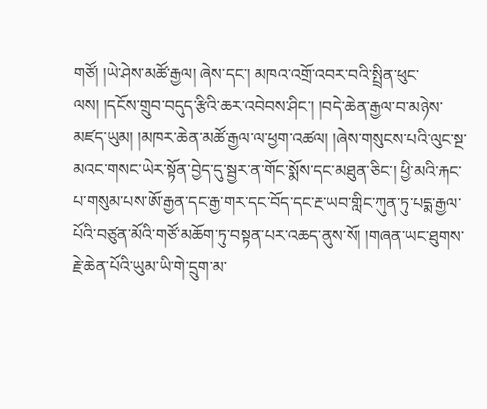གཙོ། །ཡེ་ཤེས་མཚོ་རྒྱལ། ཞེས་དང་། མཁའ་འགྲོ་འབར་བའི་སྤྲིན་ཕུང་ལས། །དངོས་གྲུབ་བདུད་རྩིའི་ཆར་འབེབས་ཤིང་། །བདེ་ཆེན་རྒྱལ་བ་མཉེས་མཛད་ཡུམ། །མཁར་ཆེན་མཚོ་རྒྱལ་ལ་ཕྱག་འཚལ། །ཞེས་གསུངས་པའི་ལུང་སྔ་མའང་གསང་ཡེར་སྟོན་བྱེད་དུ་སྦྱར་ན་གོང་སྨོས་དང་མཐུན་ཅིང་། ཕྱི་མའི་རྐང་པ་གསུམ་པས་ཨོ་རྒྱན་དང་རྒྱ་གར་དང་བོད་དང་རྔ་ཡབ་གླིང་ཀུན་ཏུ་པདྨ་རྒྱལ་པོའི་བཙུན་མོའི་གཙོ་མཆོག་ཏུ་བསྟན་པར་འཆད་ནུས་སོ། །གཞན་ཡང་ཐུགས་རྗེ་ཆེན་པོའི་ཡུམ་ཡི་གེ་དྲུག་མ་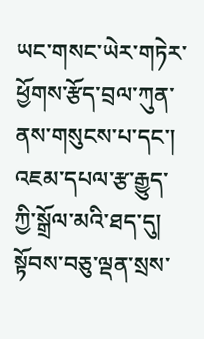ཡང་གསང་ཡེར་གཏེར་ཕྱོགས་རྩོད་བྲལ་ཀུན་ནས་གསུངས་པ་དང་། འཇམ་དཔལ་རྩ་རྒྱུད་ཀྱི་སྒྲོལ་མའི་ཐད་དུ། སྟོབས་བཅུ་ལྡན་སྲས་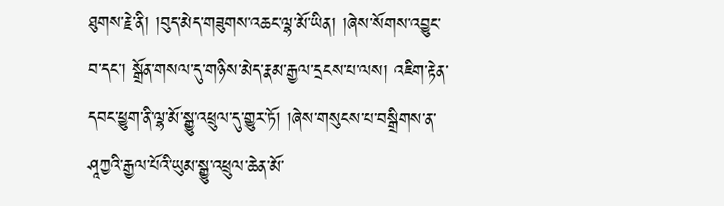ཐུགས་རྗེ་ནི། །བུད་མེད་གཟུགས་འཆང་ལྷ་མོ་ཡིན། །ཞེས་སོགས་འབྱུང་བ་དང་། སྒྲོན་གསལ་དུ་གཉིས་མེད་རྣམ་རྒྱལ་དྲངས་པ་ལས། འཇིག་རྟེན་དབང་ཕྱུག་ནི་ལྷ་མོ་སྒྱུ་འཕྲུལ་དུ་གྱུར་ཏོ། །ཞེས་གསུངས་པ་བསྒྲིགས་ན་ཤཱཀྱའི་རྒྱལ་པོའི་ཡུམ་སྒྱུ་འཕྲུལ་ཆེན་མོ་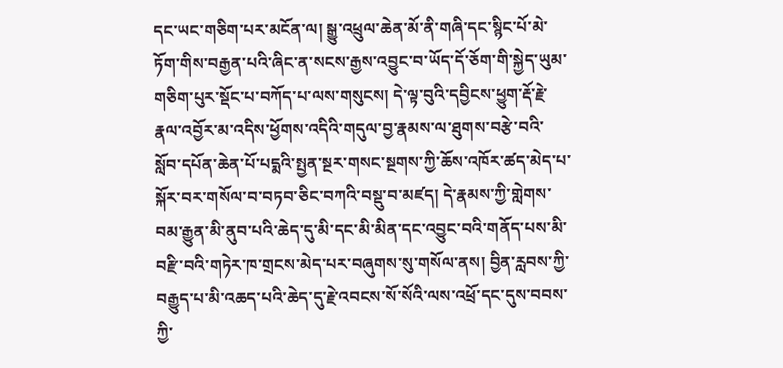དང་ཡང་གཅིག་པར་མངོན་ལ། སྒྱུ་འཕྲུལ་ཆེན་མོ་ནི་གཞི་དང་སྙིང་པོ་མེ་ཏོག་གིས་བརྒྱན་པའི་ཞིང་ན་སངས་རྒྱས་འབྱུང་བ་ཡོད་དོ་ཅོག་གི་སྐྱེད་ཡུམ་གཅིག་པུར་སྡོང་པ་བཀོད་པ་ལས་གསུངས། དེ་ལྟ་བུའི་དབྱིངས་ཕྱུག་རྡོ་རྗེ་རྣལ་འབྱོར་མ་འདིས་ཕྱོགས་འདིའི་གདུལ་བྱ་རྣམས་ལ་ཐུགས་བརྩེ་བའི་སློབ་དཔོན་ཆེན་པོ་པདྨའི་སྤྱན་སྔར་གསང་སྔགས་ཀྱི་ཆོས་འཁོར་ཚད་མེད་པ་སྐོར་བར་གསོལ་བ་བཏབ་ཅིང་བཀའི་བསྡུ་བ་མཛད། དེ་རྣམས་ཀྱི་གླེགས་བམ་རྒྱུན་མི་ནུབ་པའི་ཆེད་དུ་མི་དང་མི་མིན་དང་འབྱུང་བའི་གནོད་པས་མི་བརྫི་བའི་གཏེར་ཁ་གྲངས་མེད་པར་བཞུགས་སུ་གསོལ་ནས། བྱིན་ཪླབས་ཀྱི་བརྒྱུད་པ་མི་འཆད་པའི་ཆེད་དུ་རྗེ་འབངས་སོ་སོའི་ལས་འཕྲོ་དང་དུས་བབས་ཀྱི་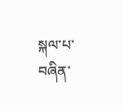སྐལ་པ་བཞིན་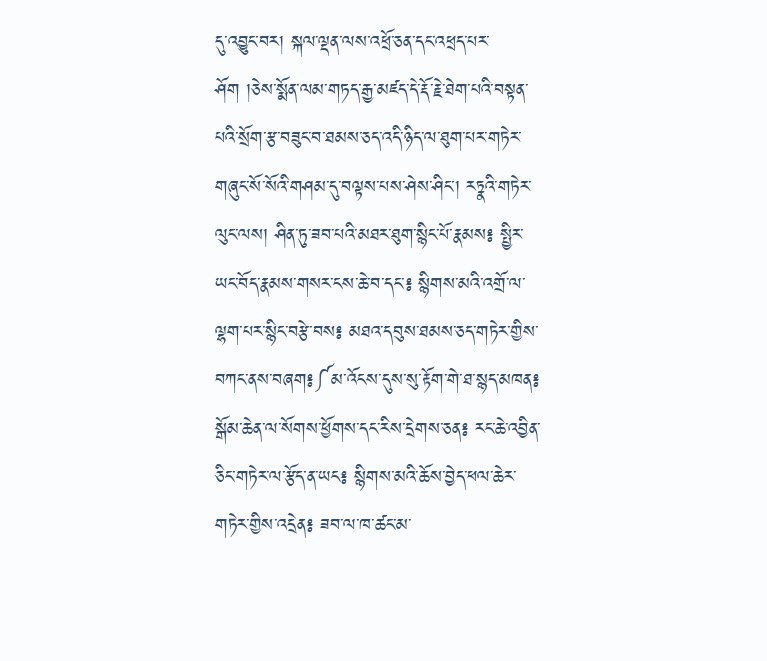དུ་འབྱུང་བར། སྐལ་ལྡན་ལས་འཕྲོ་ཅན་དང་འཕྲད་པར་ཤོག །ཅེས་སྨོན་ལམ་གཏད་རྒྱ་མཛད་དེ་རྡོ་རྗེ་ཐེག་པའི་བསྟན་པའི་སྲོག་རྩ་བཟུང་བ་ཐམས་ཅད་འདི་ཉིད་ལ་ཐུག་པར་གཏེར་གཞུང་སོ་སོའི་གཤམ་དུ་བལྟས་པས་ཤེས་ཤིང་། རཏྣའི་གཏེར་ལུང་ལས། ཤིན་ཏུ་ཟབ་པའི་མཐར་ཐུག་སྙིང་པོ་རྣམས༔ སྤྱིར་ཡང་བོད་རྣམས་གསར་ངས་ཆེ་བ་དང་༔ སྙིགས་མའི་འགྲོ་ལ་ལྷག་པར་སྙིང་བརྩེ་བས༔ མཐའ་དབུས་ཐམས་ཅད་གཏེར་གྱིས་བཀང་ནས་བཞག༔༼མ་འོངས་དུས་སུ་རྟོག་གེ་ཐ་སྙད་མཁན༔ སྒོམ་ཆེན་ལ་སོགས་ཕྱོགས་དང་རིས་དྲེགས་ཅན༔ རང་ཆེ་འབྱིན་ཅིང་གཏེར་ལ་རྩོད་ན་ཡང༔ སྙིགས་མའི་ཆོས་བྱེད་ཕལ་ཆེར་གཏེར་གྱིས་འདྲེན༔ ཟབ་ལ་ཁ་ཚང་མ་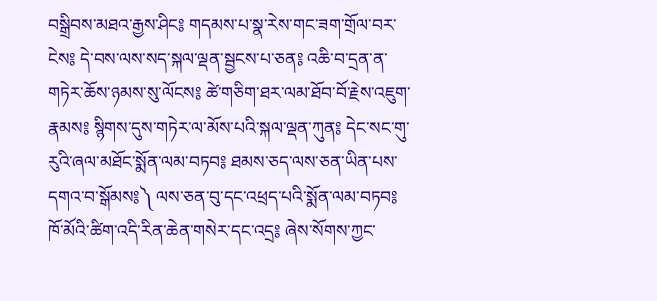བསྒྲིབས་མཐའ་རྒྱས་ཤིང༔ གདམས་པ་སྣ་རེས་གང་ཟག་གྲོལ་བར་ངེས༔ དེ་བས་ལས་སད་སྐལ་ལྡན་སྦྱངས་པ་ཅན༔ འཆི་བ་དྲན་ན་གཏེར་ཆོས་ཉམས་སུ་ལོངས༔ ཚེ་གཅིག་ཐར་ལམ་ཐོབ་བོ་རྗེས་འཇུག་རྣམས༔ སྙིགས་དུས་གཏེར་ལ་མོས་པའི་སྐལ་ལྡན་ཀུན༔ དེང་སང་གུ་རུའི་ཞལ་མཐོང་སྨོན་ལམ་བཏབ༔ ཐམས་ཅད་ལས་ཅན་ཡིན་པས་དགའ་བ་སྒོམས༔༽ ལས་ཅན་བུ་དང་འཕྲད་པའི་སྨོན་ལམ་བཏབ༔ ཁོ་མོའི་ཚིག་འདི་རིན་ཆེན་གསེར་དང་འདྲ༔ ཞེས་སོགས་ཀྱང་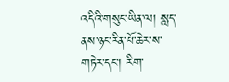འདིའི་གསུང་ཡིན་ལ། སླད་ནས་ཉང་རིན་པོ་ཆེར་ས་གཏེར་དང་། རིག་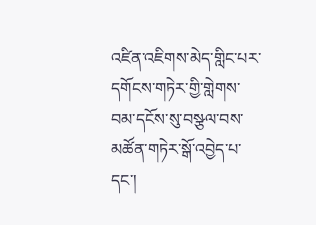འཛིན་འཇིགས་མེད་གླིང་པར་དགོངས་གཏེར་གྱི་གླེགས་བམ་དངོས་སུ་བསྩལ་བས་མཚོན་གཏེར་སྒོ་འབྱེད་པ་དང་།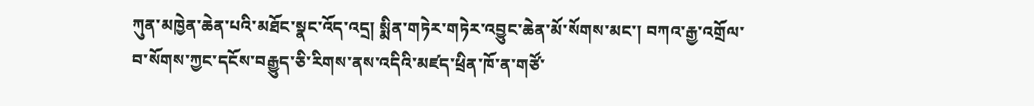ཀུན་མཁྱེན་ཆེན་པའི་མཐོང་སྣང་འོད་འདྲ། སྨིན་གཏེར་གཏེར་འབྱུང་ཆེན་མོ་སོགས་མང་། བཀའ་རྒྱ་འགྲོལ་བ་སོགས་ཀྱང་དངོས་བརྒྱུད་ཅི་རིགས་ནས་འདིའི་མཛད་ཕྲིན་ཁོ་ན་གཙོ་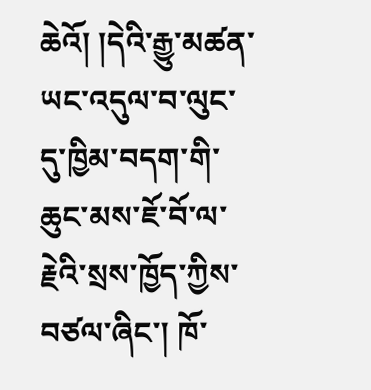ཆེའོ། །དེའི་རྒྱུ་མཚན་ཡང་འདུལ་བ་ལུང་དུ་ཁྱིམ་བདག་གི་ཆུང་མས་ཇོ་བོ་ལ་རྗེའི་སྲས་ཁྱོད་ཀྱིས་བཙལ་ཞིང་། ཁོ་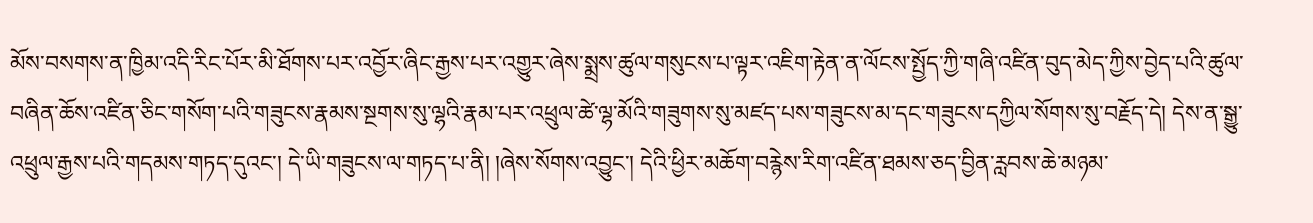མོས་བསགས་ན་ཁྱིམ་འདི་རིང་པོར་མི་ཐོགས་པར་འབྱོར་ཞིང་རྒྱས་པར་འགྱུར་ཞེས་སྨྲས་ཚུལ་གསུངས་པ་ལྟར་འཇིག་རྟེན་ན་ལོངས་སྤྱོད་ཀྱི་གཞི་འཛིན་བུད་མེད་ཀྱིས་བྱེད་པའི་ཚུལ་བཞིན་ཆོས་འཛིན་ཅིང་གསོག་པའི་གཟུངས་རྣམས་སྔགས་སུ་ལྷའི་རྣམ་པར་འཕྲུལ་ཚེ་ལྷ་མོའི་གཟུགས་སུ་མཛད་པས་གཟུངས་མ་དང་གཟུངས་དཀྱིལ་སོགས་སུ་བརྗོད་དེ། དེས་ན་སྒྱུ་འཕྲུལ་རྒྱས་པའི་གདམས་གཏད་དུའང་། དེ་ཡི་གཟུངས་ལ་གཏད་པ་ནི། །ཞེས་སོགས་འབྱུང་། དེའི་ཕྱིར་མཆོག་བརྙེས་རིག་འཛིན་ཐམས་ཅད་བྱིན་ཪླབས་ཆེ་མཉམ་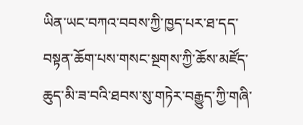ཡིན་ཡང་བཀའ་བབས་ཀྱི་ཁྱད་པར་ཐ་དད་བསྟན་ཆོག་པས་གསང་སྔགས་ཀྱི་ཆོས་མཛོད་ཆུད་མི་ཟ་བའི་ཐབས་སུ་གཏེར་བརྒྱུད་ཀྱི་གཞི་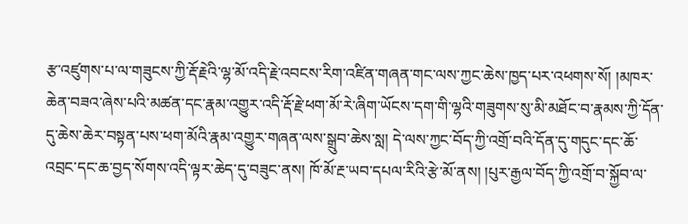རྩ་འཛུགས་པ་ལ་གཟུངས་ཀྱི་རྡོ་རྗེའི་ལྷ་མོ་འདི་རྗེ་འབངས་རིག་འཛིན་གཞན་གང་ལས་ཀྱང་ཆེས་ཁྱད་པར་འཕགས་སོ། །མཁར་ཆེན་བཟའ་ཞེས་པའི་མཚན་དང་རྣམ་འགྱུར་འདི་རྡོ་རྗེ་ཕག་མོ་རེ་ཞིག་ཡོངས་དག་གི་ལྷའི་གཟུགས་སུ་མི་མཐོང་བ་རྣམས་ཀྱི་དོན་དུ་ཆེས་ཆེར་བསྟན་པས་ཕག་མོའི་རྣམ་འགྱུར་གཞན་ལས་སྒྲུབ་ཆེས་སླ། དེ་ལས་ཀྱང་བོད་ཀྱི་འགྲོ་བའི་དོན་དུ་གདུང་དང་ཆོ་འབྲང་དང་ཆ་བྱད་སོགས་འདི་ལྟར་ཆེད་དུ་བཟུང་ནས། ཁོ་མོ་རྔ་ཡབ་དཔལ་རིའི་རྩེ་མོ་ནས། །པུར་རྒྱལ་བོད་ཀྱི་འགྲོ་བ་སྐྱོབ་ལ་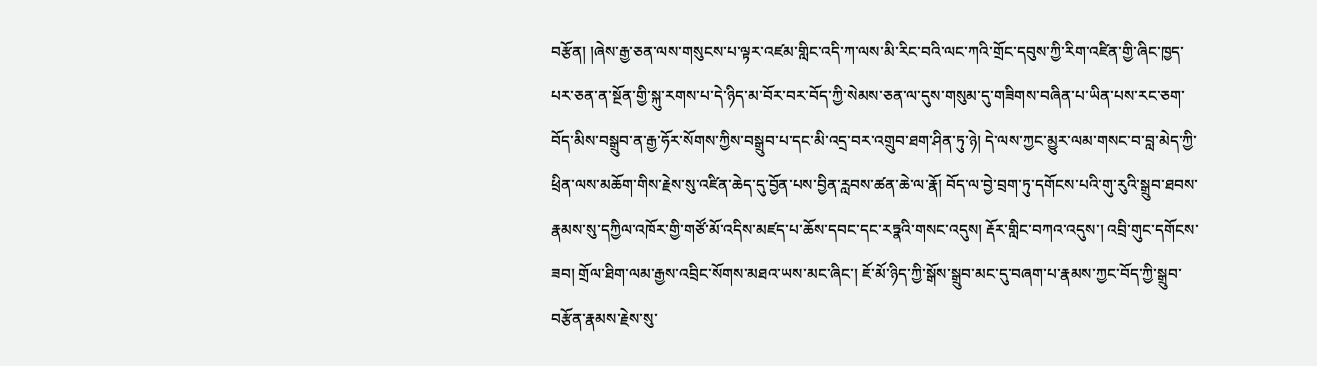བརྩོན། །ཞེས་རྒྱ་ཅན་ལས་གསུངས་པ་ལྟར་འཛམ་གླིང་འདི་ཀ་ལས་མི་རིང་བའི་ལང་ཀའི་གྲོང་དབུས་ཀྱི་རིག་འཛིན་གྱི་ཞིང་ཁྱད་པར་ཅན་ན་སྔོན་གྱི་སྐུ་རགས་པ་དེ་ཉིད་མ་བོར་བར་བོད་ཀྱི་སེམས་ཅན་ལ་དུས་གསུམ་དུ་གཟིགས་བཞིན་པ་ཡིན་པས་རང་ཅག་བོད་མིས་བསྒྲུབ་ན་རྒྱ་ཧོར་སོགས་ཀྱིས་བསྒྲུབ་པ་དང་མི་འདྲ་བར་འགྲུབ་ཐག་ཤིན་ཏུ་ཉེ། དེ་ལས་ཀྱང་མྱུར་ལམ་གསང་བ་བླ་མེད་ཀྱི་ཕྲིན་ལས་མཆོག་གིས་རྗེས་སུ་འཛིན་ཆེད་དུ་བྱོན་པས་བྱིན་ཪླབས་ཚན་ཆེ་ལ་རྣོ། བོད་ལ་བྱེ་བྲག་ཏུ་དགོངས་པའི་གུ་རུའི་སྒྲུབ་ཐབས་རྣམས་སུ་དཀྱིལ་འཁོར་གྱི་གཙོ་མོ་འདིས་མཛད་པ་ཆོས་དབང་དང་རཏྣའི་གསང་འདུས། རྡོར་གླིང་བཀའ་འདུས་། འབྲི་གུང་དགོངས་ཟབ། གྲོལ་ཐིག་ལམ་རྒྱས་འབྲིང་སོགས་མཐའ་ཡས་མང་ཞིང་། ཇོ་མོ་ཉིད་ཀྱི་སྒོས་སྒྲུབ་མང་དུ་བཞག་པ་རྣམས་ཀྱང་བོད་ཀྱི་སྒྲུབ་བརྩོན་རྣམས་རྗེས་སུ་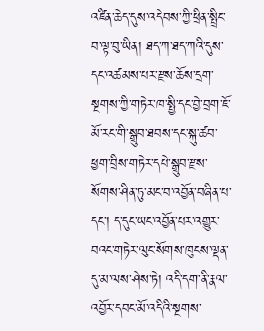འཛིན་ཆེད་དུས་འདེབས་ཀྱི་ཕྲིན་སྤྲིང་བ་ལྟ་བུ་ཡིན། ཐད་ཀ་ཐད་ཀའི་དུས་དང་འཚམས་པར་རྫས་ཆོས་དྲག་སྔགས་ཀྱི་གཏེར་ཁ་སྤྱི་དང་བྱེ་བྲག་ཇོ་མོ་རང་གི་སྒྲུབ་ཐབས་དང་སྐུ་ཚབ་ཕྱག་བྲིས་གཏེར་དཔེ་སྒྲུབ་རྫས་སོགས་ཤིན་ཏུ་མང་བ་འབྱོན་བཞིན་པ་དང་། ད་དུང་ཡང་འབྱོན་པར་འགྱུར་བའང་གཏེར་ལུང་སོགས་ཁུངས་ལྡན་དུ་མ་ལས་ཤེས་ཏེ། འདི་དག་ནི་རྣལ་འབྱོར་དབང་མོ་འདིའི་སྔགས་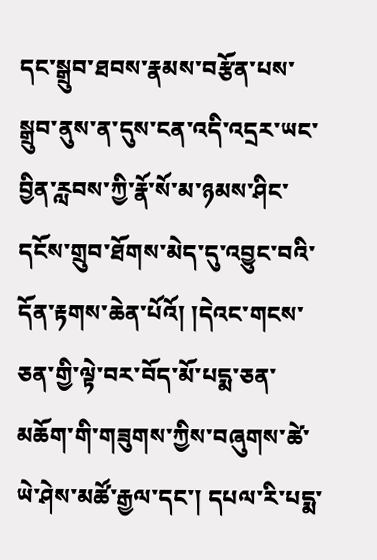དང་སྒྲུབ་ཐབས་རྣམས་བརྩོན་པས་སྒྲུབ་ནུས་ན་དུས་ངན་འདི་འདྲར་ཡང་བྱིན་ཪླབས་ཀྱི་རྣོ་སོ་མ་ཉམས་ཤིང་དངོས་གྲུབ་ཐོགས་མེད་དུ་འབྱུང་བའི་དོན་རྟགས་ཆེན་པོའོ། །དེའང་གངས་ཅན་གྱི་ལྟེ་བར་བོད་མོ་པདྨ་ཅན་མཆོག་གི་གཟུགས་ཀྱིས་བཞུགས་ཚེ་ཡེ་ཤེས་མཚོ་རྒྱལ་དང་། དཔལ་རི་པདྨ་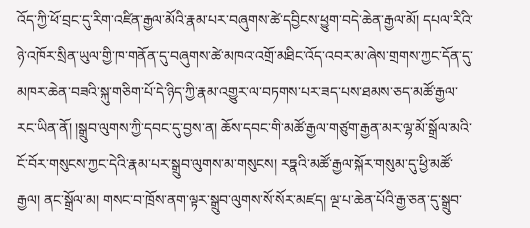འོད་ཀྱི་ཕོ་བྲང་དུ་རིག་འཛིན་རྒྱལ་མོའི་རྣམ་པར་བཞུགས་ཚེ་དབྱིངས་ཕྱུག་བདེ་ཆེན་རྒྱལ་མོ། དཔལ་རིའི་ཉེ་འཁོར་སྲིན་ཡུལ་གྱི་ཁ་གནོན་དུ་བཞུགས་ཚེ་མཁའ་འགྲོ་མཐིང་འོད་འབར་མ་ཞེས་གྲགས་ཀྱང་དོན་དུ་མཁར་ཆེན་བཟའི་སྐུ་གཅིག་པོ་དེ་ཉིད་ཀྱི་རྣམ་འགྱུར་ལ་བཏགས་པར་ཟད་པས་ཐམས་ཅད་མཚོ་རྒྱལ་རང་ཡིན་ནོ། །སྒྲུབ་ལུགས་ཀྱི་དབང་དུ་བྱས་ན། ཆོས་དབང་གི་མཚོ་རྒྱལ་གཙུག་རྒྱན་མར་ལྷ་མོ་སྒྲོལ་མའི་ངོ་བོར་གསུངས་ཀྱང་དེའི་རྣམ་པར་སྒྲུབ་ལུགས་མ་གསུངས། རཏྣའི་མཚོ་རྒྱལ་སྐོར་གསུམ་དུ་ཕྱི་མཚོ་རྒྱལ། ནང་སྒྲོལ་མ། གསང་བ་ཁྲོས་ནག་ལྟར་སྒྲུབ་ལུགས་སོ་སོར་མཛད། ལྔ་པ་ཆེན་པོའི་རྒྱ་ཅན་དུ་སྒྲུབ་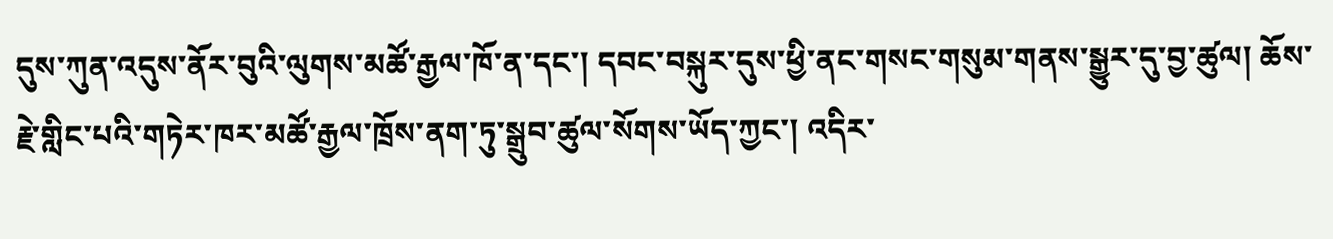དུས་ཀུན་འདུས་ནོར་བུའི་ལུགས་མཚོ་རྒྱལ་ཁོ་ན་དང་། དབང་བསྐུར་དུས་ཕྱི་ནང་གསང་གསུམ་གནས་སྒྱུར་དུ་བྱ་ཚུལ། ཆོས་རྗེ་གླིང་པའི་གཏེར་ཁར་མཚོ་རྒྱལ་ཁྲོས་ནག་ཏུ་སྒྲུབ་ཚུལ་སོགས་ཡོད་ཀྱང་། འདིར་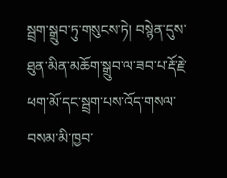སྦྲག་སྒྲུབ་ཏུ་གསུངས་ཏེ། བསྙེན་དུས་ཐུན་མིན་མཆོག་སྒྲུབ་ལ་ཟབ་པ་རྡོ་རྗེ་ཕག་མོ་དང་སྦྲག་པས་འོད་གསལ་བསམ་མི་ཁྱབ་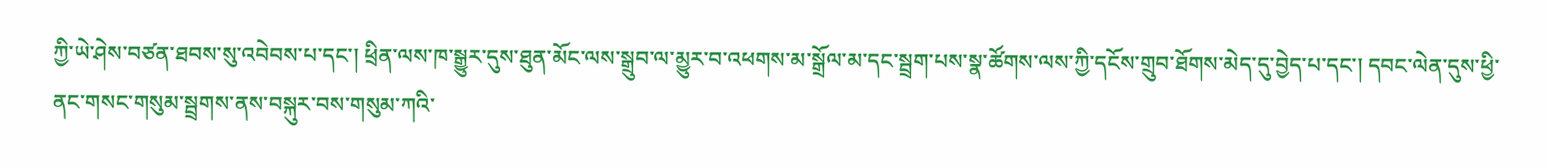ཀྱི་ཡེ་ཤེས་བཙན་ཐབས་སུ་འབེབས་པ་དང་། ཕྲིན་ལས་ཁ་སྒྱུར་དུས་ཐུན་མོང་ལས་སྒྲུབ་ལ་མྱུར་བ་འཕགས་མ་སྒྲོལ་མ་དང་སྦྲག་པས་སྣ་ཚོགས་ལས་ཀྱི་དངོས་གྲུབ་ཐོགས་མེད་དུ་བྱེད་པ་དང་། དབང་ལེན་དུས་ཕྱི་ནང་གསང་གསུམ་སྦྲགས་ནས་བསྐུར་བས་གསུམ་ཀའི་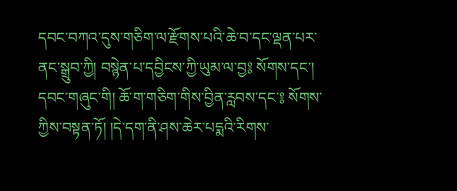དབང་བཀའ་དུས་གཅིག་ལ་རྫོགས་པའི་ཆེ་བ་དང་ལྡན་པར་ནང་སྒྲུབ་ཀྱི། བསྙེན་པ་དབྱིངས་ཀྱི་ཡུམ་ལ་བྱ༔ སོགས་དང་། དབང་གཞུང་གི། ཆོ་ག་གཅིག་གིས་བྱིན་ཪླབས་དང་༔ སོགས་ཀྱིས་བསྟན་ཏོ། །དེ་དག་ནི་ཤས་ཆེར་པདྨའི་རིགས་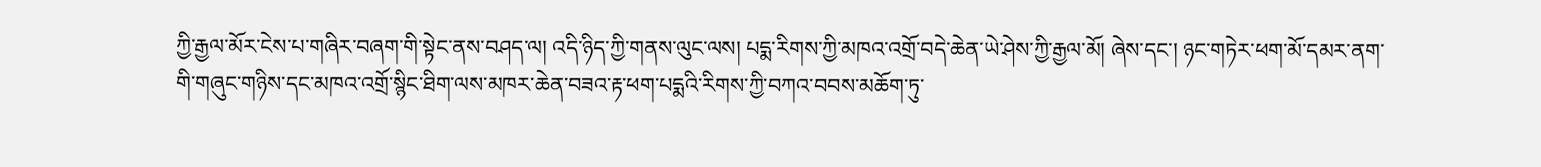ཀྱི་རྒྱལ་མོར་ངེས་པ་གཞིར་བཞག་གི་སྟེང་ནས་བཤད་ལ། འདི་ཉིད་ཀྱི་གནས་ལུང་ལས། པདྨ་རིགས་ཀྱི་མཁའ་འགྲོ་བདེ་ཆེན་ཡེ་ཤེས་ཀྱི་རྒྱལ་མོ། ཞེས་དང་། ཉང་གཏེར་ཕག་མོ་དམར་ནག་གི་གཞུང་གཉིས་དང་མཁའ་འགྲོ་སྙིང་ཐིག་ལས་མཁར་ཆེན་བཟའ་རྟ་ཕག་པདྨའི་རིགས་ཀྱི་བཀའ་བབས་མཆོག་ཏུ་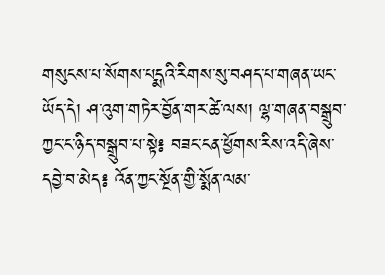གསུངས་པ་སོགས་པདྨའི་རིགས་སུ་བཤད་པ་གཞན་ཡང་ཡོད་དེ། ཤ་འུག་གཏེར་བྱོན་གར་ཚེ་ལས། ལྷ་གཞན་བསྒྲུབ་ཀྱང་ང་ཉིད་བསྒྲུབ་པ་སྟེ༔ བཟང་ངན་ཕྱོགས་རིས་འདི་ཞེས་དབྱེ་བ་མེད༔ འོན་ཀྱང་སྔོན་གྱི་སྨོན་ལམ་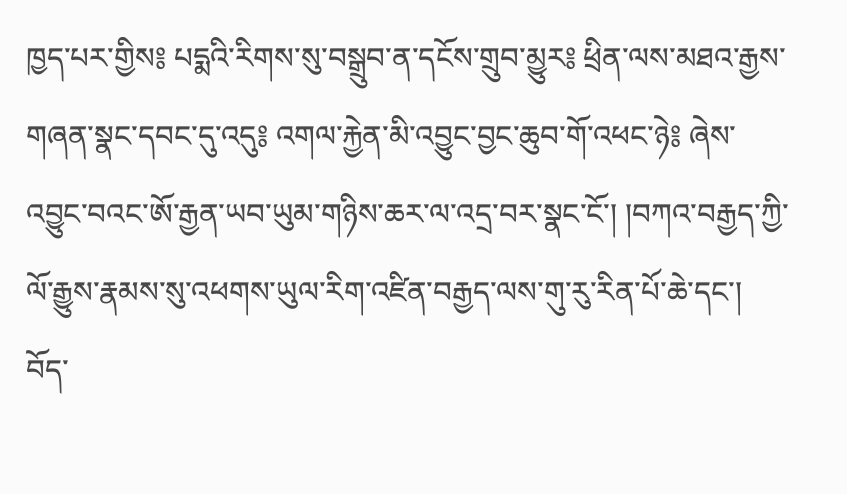ཁྱད་པར་གྱིས༔ པདྨའི་རིགས་སུ་བསྒྲུབ་ན་དངོས་གྲུབ་མྱུར༔ ཕྲིན་ལས་མཐའ་རྒྱས་གཞན་སྣང་དབང་དུ་འདུ༔ འགལ་རྐྱེན་མི་འབྱུང་བྱང་ཆུབ་གོ་འཕང་ཉེ༔ ཞེས་འབྱུང་བའང་ཨོ་རྒྱན་ཡབ་ཡུམ་གཉིས་ཆར་ལ་འདྲ་བར་སྣང་ངོ་། །བཀའ་བརྒྱད་ཀྱི་ལོ་རྒྱུས་རྣམས་སུ་འཕགས་ཡུལ་རིག་འཛིན་བརྒྱད་ལས་གུ་རུ་རིན་པོ་ཆེ་དང་། བོད་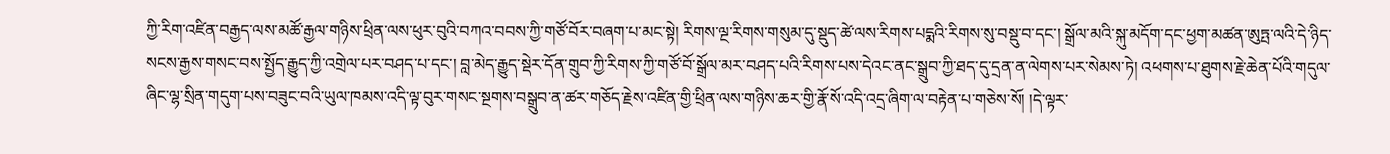ཀྱི་རིག་འཛིན་བརྒྱད་ལས་མཚོ་རྒྱལ་གཉིས་ཕྲིན་ལས་ཕུར་བུའི་བཀའ་བབས་ཀྱི་གཙོ་བོར་བཞག་པ་མང་སྟེ། རིགས་ལྔ་རིགས་གསུམ་དུ་སྡུད་ཚེ་ལས་རིགས་པདྨའི་རིགས་སུ་བསྡུ་བ་དང་། སྒྲོལ་མའི་སྐུ་མདོག་དང་ཕྱག་མཚན་ཨུཏྤ་ལའི་དེ་ཉིད་སངས་རྒྱས་གསང་བས་སྤྱོད་རྒྱུད་ཀྱི་འགྲེལ་པར་བཤད་པ་དང་། བླ་མེད་རྒྱུད་སྡེར་དོན་གྲུབ་ཀྱི་རིགས་ཀྱི་གཙོ་བོ་སྒྲོལ་མར་བཤད་པའི་རིགས་པས་དེའང་ནང་སྒྲུབ་ཀྱི་ཐད་དུ་དྲན་ན་ལེགས་པར་སེམས་ཏེ། འཕགས་པ་ཐུགས་རྗེ་ཆེན་པོའི་གདུལ་ཞིང་ལྷ་སྲིན་གདུག་པས་བཟུང་བའི་ཡུལ་ཁམས་འདི་ལྟ་བུར་གསང་སྔགས་བསྒྲུབ་ན་ཚར་གཅོད་རྗེས་འཛིན་གྱི་ཕྲིན་ལས་གཉིས་ཆར་གྱི་རྣོ་སོ་འདི་འདྲ་ཞིག་ལ་བརྟེན་པ་གཅེས་སོ། །དེ་ལྟར་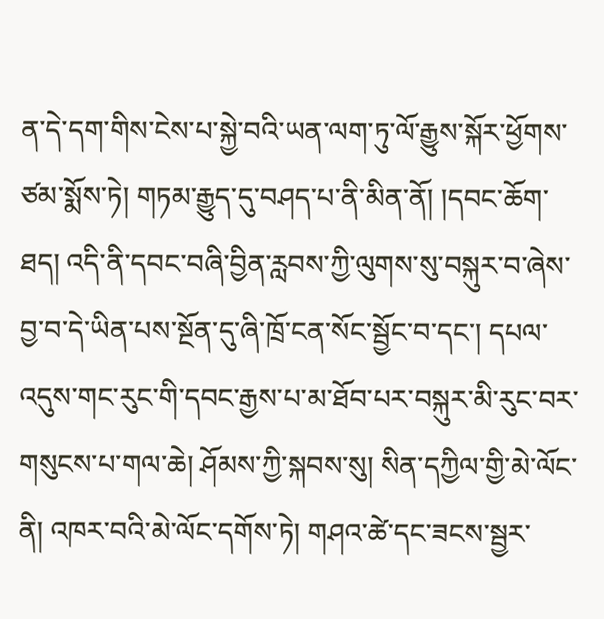ན་དེ་དག་གིས་ངེས་པ་སྐྱེ་བའི་ཡན་ལག་ཏུ་ལོ་རྒྱུས་སྐོར་ཕྱོགས་ཙམ་སྨོས་ཏེ། གཏམ་རྒྱུད་དུ་བཤད་པ་ནི་མིན་ནོ། །དབང་ཆོག་ཐད། འདི་ནི་དབང་བཞི་བྱིན་ཪླབས་ཀྱི་ལུགས་སུ་བསྐུར་བ་ཞེས་བྱ་བ་དེ་ཡིན་པས་སྔོན་དུ་ཞི་ཁྲོ་ངན་སོང་སྦྱོང་བ་དང་། དཔལ་འདུས་གང་རུང་གི་དབང་རྒྱས་པ་མ་ཐོབ་པར་བསྐུར་མི་རུང་བར་གསུངས་པ་གལ་ཆེ། ཤོམས་ཀྱི་སྐབས་སུ། སིན་དཀྱིལ་གྱི་མེ་ལོང་ནི། འཁར་བའི་མེ་ལོང་དགོས་ཏེ། གཤའ་ཚེ་དང་ཟངས་སྦྱར་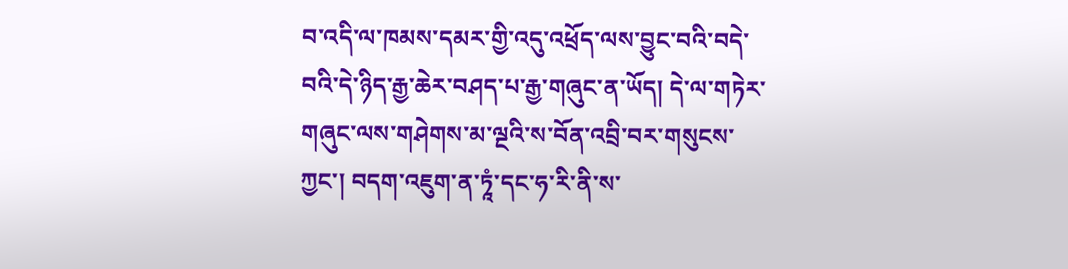བ་འདི་ལ་ཁམས་དམར་གྱི་འདུ་འཕྲོད་ལས་བྱུང་བའི་བདེ་བའི་དེ་ཉིད་རྒྱ་ཆེར་བཤད་པ་རྒྱ་གཞུང་ན་ཡོད། དེ་ལ་གཏེར་གཞུང་ལས་གཤེགས་མ་ལྔའི་ས་བོན་འབྲི་བར་གསུངས་ཀྱང་། བདག་འཇུག་ན་ཏཱཾ་དང་ཧ་རི་ནི་ས་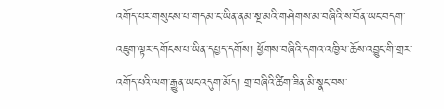འགོད་པར་གསུངས་པ་གདམ་ང་ཡིན་ནམ་སྔ་མའི་གཤེགས་མ་བཞིའི་ས་བོན་ཡང་བདག་འཇུག་ལྟར་དགོངས་པ་ཡིན་དཔྱད་དགོས། ཕྱོགས་བཞིའི་དགའ་འཁྱིལ་ཆོས་འབྱུང་གི་གྲར་འགོད་པའི་ལག་རྒྱུན་ཡང་འདུག་མོད། གྲ་བཞིའི་ཚིག་ཟིན་མི་སྣང་བས་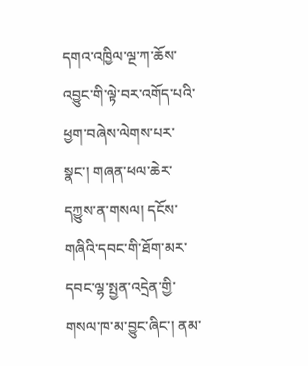དགའ་འཁྱིལ་ལྔ་ཀ་ཆོས་འབྱུང་གི་ལྟེ་བར་འགོད་པའི་ཕྱག་བཞེས་ལེགས་པར་སྣང་། གཞན་ཕལ་ཆེར་དཀྱུས་ན་གསལ། དངོས་གཞིའི་དབང་གི་ཐོག་མར་དབང་ལྷ་སྤྱན་འདྲེན་གྱི་གསལ་ཁ་མ་བྱུང་ཞིང་། ནམ་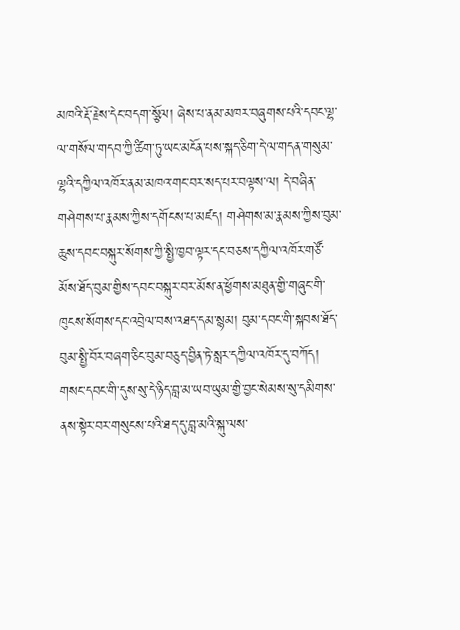མཁའི་རྡོ་རྗེས་དེང་བདག་སྩོལ། ཞེས་པ་ནམ་མཁར་བཞུགས་པའི་དབང་ལྷ་ལ་གསོལ་གདབ་ཀྱི་ཚིག་ཏུ་ཡང་མངོན་པས་སྐད་ཅིག་དེ་ལ་གདན་གསུམ་ལྷའི་དཀྱིལ་འཁོར་ནམ་མཁའ་གང་བར་སད་པར་བལྟས་ལ། དེ་བཞིན་གཤེགས་པ་རྣམས་ཀྱིས་དགོངས་པ་མཛད། གཤེགས་མ་རྣམས་ཀྱིས་བུམ་ཆུས་དབང་བསྐུར་སོགས་ཀྱི་སྤྱི་ཁྱབ་ལྟར་དང་བཅས་དཀྱིལ་འཁོར་གཙོ་མོས་ཐོད་བུམ་གྱིས་དབང་བསྐུར་བར་མོས་ན་ཕྱོགས་མཐུན་གྱི་གཞུང་གི་ཁུངས་སོགས་དང་འབྲེལ་བས་འཐད་དམ་སྙམ། བུམ་དབང་གི་སྐབས་ཐོད་བུམ་སྤྱི་བོར་བཞག་ཅིང་བུམ་བཅུད་བྱིན་ཏེ་སླར་དཀྱིལ་འཁོར་དུ་བཀོད། གསང་དབང་གི་དུས་སུ་དེ་ཉིད་བླ་མ་ཡབ་ཡུམ་གྱི་བྱང་སེམས་སུ་དམིགས་ནས་སྟེར་བར་གསུངས་པའི་ཐད་དུ་བླ་མའི་སྐུ་ལས་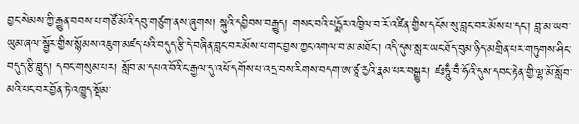བྱང་སེམས་ཀྱི་རྒྱུན་བབས་པ་གཙོ་མོའི་དབུ་གཙུག་ནས་ཞུགས། སྐུའི་དབྱིབས་བརྒྱུད། གསང་བའི་པདྨོར་འཁྱིལ་བ་རོ་འཛིན་གྱིས་དངོས་སུ་བླང་བར་མོས་པ་དང་། བླ་མ་ཡབ་ཡུམ་ཞལ་སྦྱོར་གྱིས་སྙོམས་འཇུག་མཛད་པའི་བདུད་རྩི་དེ་བཞིན་བླང་བར་མོས་པ་གང་བྱས་ཀྱང་འགལ་བ་མ་མཐོང་། འདི་དུས་སླར་ཡང་ཐོད་བུམ་ཉིད་མགྲིན་པར་གཏུགས་ཤིང་བདུད་རྩི་བླུད། དབང་གསུམ་པར། སློབ་མ་དཔའ་བོའི་ང་རྒྱལ་དུ་འཕོ་དགོས་པ་འདྲ་བས་རིགས་བདག་ཨ་ཙཱ་རྱའི་རྣམ་པར་བསྒྱུར། ཛཿཧཱུྃ་བྃ་ཧོའི་དུས་དབང་རྟེན་གྱི་ལྷ་མོ་སློབ་མའི་པང་བར་བྱོན་ཏེ་འཁྱུད་སྡོམ་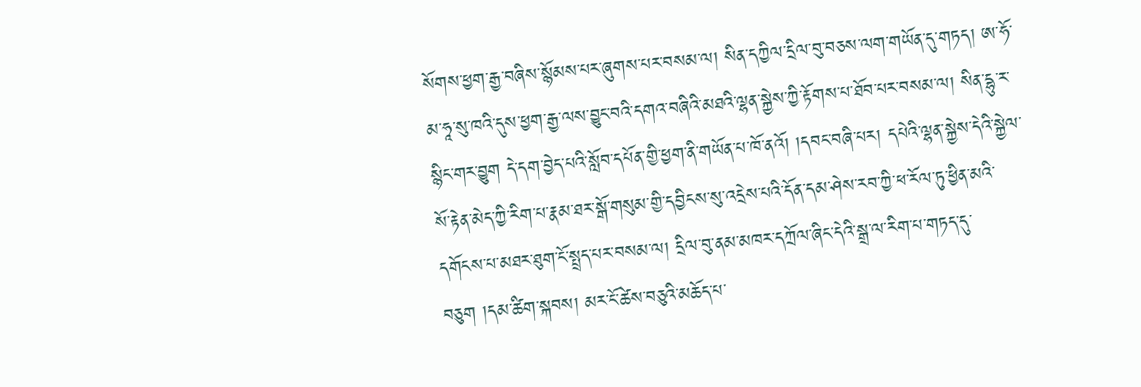སོགས་ཕྱག་རྒྱ་བཞིས་སྙོམས་པར་ཞུགས་པར་བསམ་ལ། སིན་དཀྱིལ་དྲིལ་བུ་བཅས་ལག་གཡོན་དུ་གཏད། ཨ་ཧོ་མ་ཧཱ་སུ་ཁའི་དུས་ཕྱག་རྒྱ་ལས་བྱུང་བའི་དགའ་བཞིའི་མཐའི་ལྷན་སྐྱེས་ཀྱི་རྟོགས་པ་ཐོབ་པར་བསམ་ལ། སིན་དྷུ་ར་སྙིང་གར་བྱུག དེ་དག་བྱེད་པའི་སློབ་དཔོན་གྱི་ཕྱག་ནི་གཡོན་པ་ཁོ་ནའོ། །དབང་བཞི་པར། དཔེའི་ལྷན་སྐྱེས་དེའི་སྐྱེལ་སོ་རྟེན་མེད་ཀྱི་རིག་པ་རྣམ་ཐར་སྒོ་གསུམ་གྱི་དབྱིངས་སུ་འདྲེས་པའི་དོན་དམ་ཤེས་རབ་ཀྱི་ཕ་རོལ་ཏུ་ཕྱིན་མའི་དགོངས་པ་མཐར་ཐུག་ངོ་སྤྲད་པར་བསམ་ལ། དྲིལ་བུ་ནམ་མཁར་དཀྲོལ་ཞིང་དེའི་སྒྲ་ལ་རིག་པ་གཏད་དུ་བཅུག །དམ་ཚིག་སྐབས། མར་ངོ་ཚེས་བཅུའི་མཆོད་པ་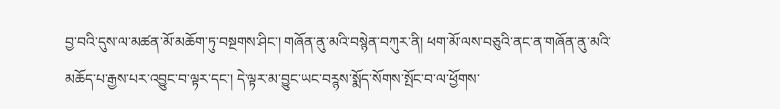བྱ་བའི་དུས་ལ་མཚན་མོ་མཆོག་ཏུ་བསྔགས་ཤིང་། གཞོན་ནུ་མའི་བསྙེན་བཀུར་ནི། ཕག་མོ་ལས་བཅུའི་ནང་ན་གཞོན་ནུ་མའི་མཆོད་པ་རྒྱས་པར་འབྱུང་བ་ལྟར་དང་། དེ་ལྟར་མ་བྱུང་ཡང་བཪྙས་སྨོད་སོགས་སྤོང་བ་ལ་ཕྱོགས་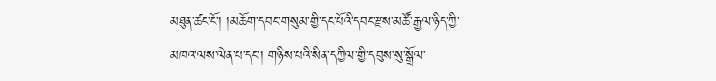མཐུན་ཚང་ངོ་། །མཆོག་དབང་གསུམ་གྱི་དང་པོའི་དབང་རྫས་མཚོ་རྒྱལ་ཉིད་ཀྱི་མཁའ་ལས་ལེན་པ་དང་། གཉིས་པའི་སིན་དཀྱིལ་གྱི་དབུས་སུ་སྒྲོལ་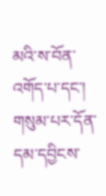མའི་ས་བོན་འགོད་པ་དང་། གསུམ་པར་དོན་དམ་དབྱིངས་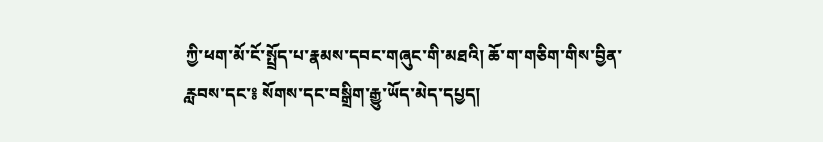ཀྱི་ཕག་མོ་ངོ་སྤྲོད་པ་རྣམས་དབང་གཞུང་གི་མཐའི། ཆོ་ག་གཅིག་གིས་བྱིན་ཪླབས་དང་༔ སོགས་དང་བསྒྲིག་རྒྱུ་ཡོད་མེད་དཔྱད།